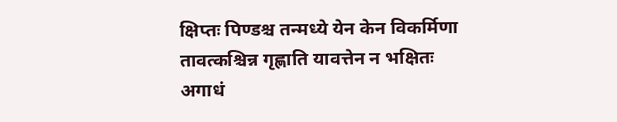क्षिप्तः पिण्डश्च तन्मध्ये येन केन विकर्मिणा
तावत्कश्चिन्न गृह्णाति यावत्तेन न भक्षितः
अगाधं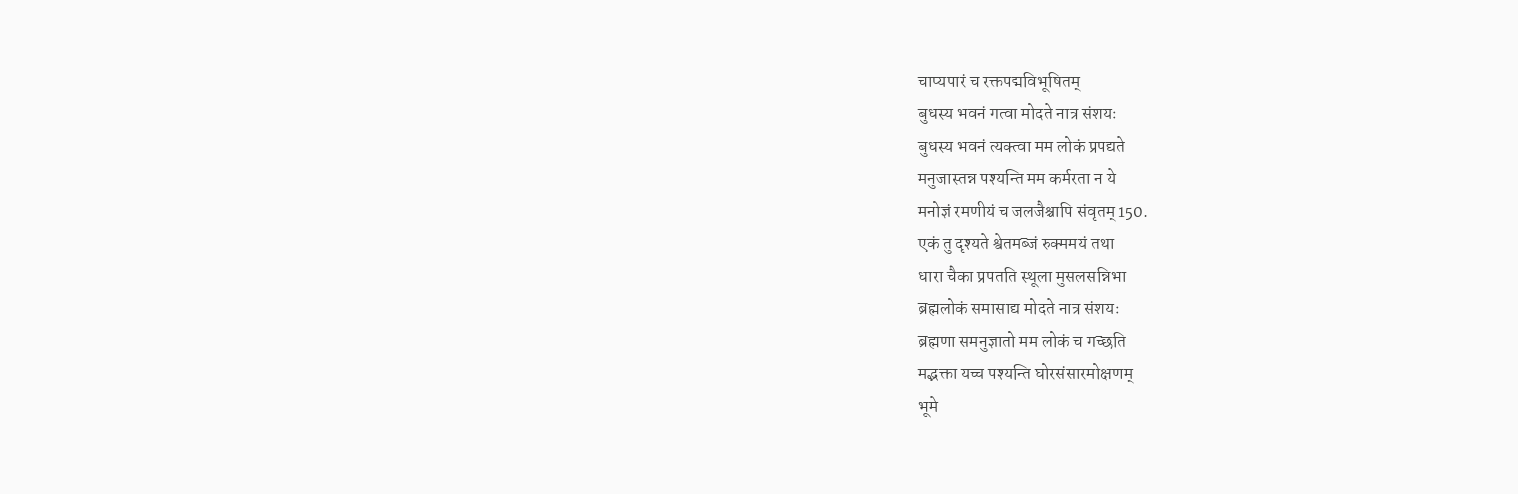चाप्यपारं च रक्तपद्मविभूषितम्
बुधस्य भवनं गत्वा मोदते नात्र संशयः
बुधस्य भवनं त्यक्त्वा मम लोकं प्रपद्यते
मनुजास्तन्न पश्यन्ति मम कर्मरता न ये
मनोज्ञं रमणीयं च जलजैश्चापि संवृतम् 150.
एकं तु दृश्यते श्वेतमब्जं रुक्ममयं तथा
धारा चैका प्रपतति स्थूला मुसलसन्निभा
ब्रह्मलोकं समासाद्य मोदते नात्र संशयः
ब्रह्मणा समनुज्ञातो मम लोकं च गच्छति
मद्भक्ता यच्च पश्यन्ति घोरसंसारमोक्षणम्
भूमे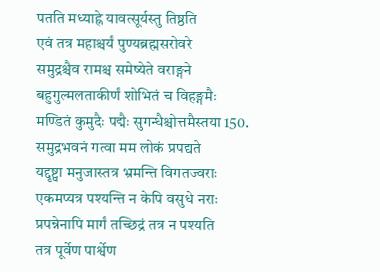पतति मध्याह्ने यावत्सूर्यस्तु तिष्ठति
एवं तत्र महाश्चर्यं पुण्यब्रह्मसरोवरे
समुद्रश्चैव रामश्च समेष्येते वराङ्गने
बहुगुल्मलताकीर्णं शोभितं च विहङ्गमैः
मण्डितं कुमुदैः पद्मैः सुगन्धैश्चोत्तमैस्तया 150.
समुद्रभवनं गत्वा मम लोकं प्रपद्यते
यद्दृष्ट्वा मनुजास्तत्र भ्रमन्ति विगतज्वराः
एकमप्यत्र पश्यन्ति न केपि वसुधे नराः
प्रपन्नेनापि मार्गं तच्छिद्रं तत्र न पश्यति
तत्र पूर्वेण पार्श्वेण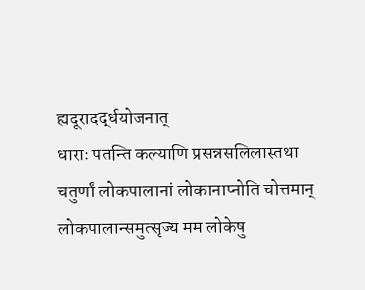ह्यदूरादर्द्धयोजनात्
धाराः पतन्ति कल्याणि प्रसन्नसलिलास्तथा
चतुर्णां लोकपालानां लोकानाप्नोति चोत्तमान्
लोकपालान्समुत्सृज्य मम लोकेषु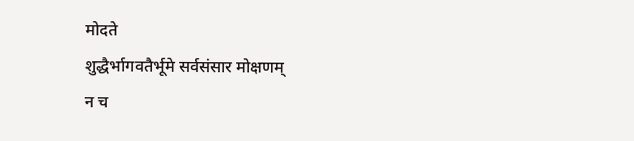मोदते
शुद्धैर्भागवतैर्भूमे सर्वसंसार मोक्षणम्
न च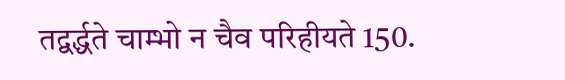तद्वर्द्धते चाम्भो न चैव परिहीयते 150.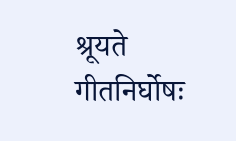श्रूयते गीतनिर्घोषः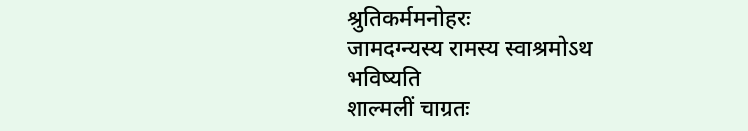श्रुतिकर्ममनोहरः
जामदग्न्यस्य रामस्य स्वाश्रमोऽथ भविष्यति
शाल्मलीं चाग्रतः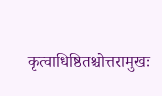कृत्वाधिष्ठितश्चोत्तरामुखः